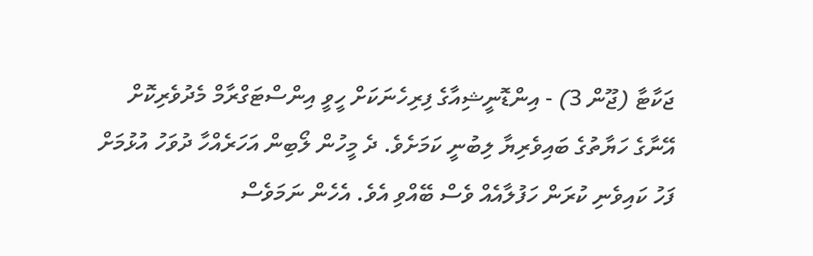ޖަކާޓާ (ޖޫން 3) - އިންޑޮނީޝިއާގެ ފިރިހެނަކަށް ހީވީ އިންސްޓަގްރާމް މެދުވެރިކޮށް އޭނާގެ ހަޔާތުގެ ބައިވެރިޔާ ލިބުނީ ކަމަށެވެ. ދެ މީހުން ލޯބިން އަހަރެއްހާ ދުވަހު އުޅުމަށް ފަހު ކައިވެނި ކުރަން ހަފުލާއެއް ވެސް ބޭއްވި އެވެ. އެހެން ނަމަވެސް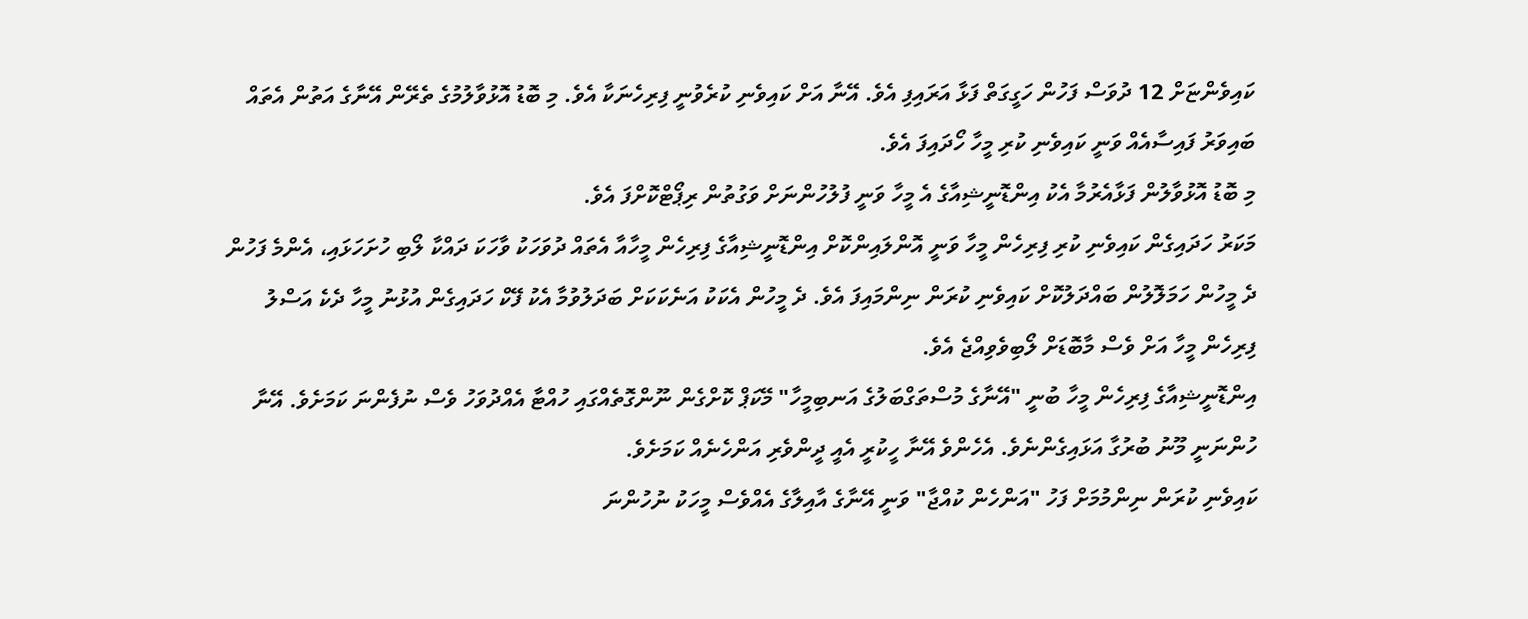ކައިވެންޏަށް 12 ދުވަސް ފަހުން ހަގީގަތް ފަޅާ އަރައިފި އެވެ. އޭނާ އަށް ކައިވެނި ކުރެވުނީ ފިރިހެނަކާ އެވެ. މި ބޮޑު އޮޅުވާލުމުގެ ތެރޭން އޭނާގެ އަތުން އެތައް ބައިވަރު ފައިސާއެއް ވަނީ ކައިވެނި ކުރި މީހާ ހޯދައިފަ އެވެ.
މި ބޮޑު އޮޅުވާލުން ފަޅާއެރުމާ އެކު އިންޑޮނީޝިއާގެ އެ މީހާ ވަނީ ފުލުހުންނަށް ވަގުތުން ރިޕޯޓްކޮށްފަ އެވެ.
މަކަރު ހަދައިގެން ކައިވެނި ކުރި ފިރިހެން މީހާ ވަނީ އޮންލައިންކޮށް އިންޑޮނީޝިއާގެ ފިރިހެން މީހާއާ އެތައް ދުވަހަކު ވާހަކަ ދައްކާ ލޯބި ހުށަހަޅައި، އެންމެ ފަހުން ދެ މީހުން ހަމަލޮލުން ބައްދަލުކޮށް ކައިވެނި ކުރަން ނިންމައިފަ އެވެ. ދެ މީހުން އެކަކު އަނެކަކަށް ބަދަލުވުމާ އެކު ފޭކް ހަދައިގެން އުޅުނު މީހާ ދެކެ އަސްލު ފިރިހެން މީހާ އަށް ވެސް މާބޮޑަށް ލޯބިވެވިއްޖެ އެވެ.
އިންޑޮނީޝިއާގެ ފިރިހެން މީހާ ބުނީ "އޭނާގެ މުސްތަގްބަލުގެ އަނބިމީހާ" މޭކަޕް ކޮށްގެން ނޫންގޮތެއްގައި ހުއްޓާ އެއްދުވަހު ވެސް ނުފެންނަ ކަމަށެވެ. އޭނާ ހުންނަނީ މޫނު ބުރުގާ އަޅައިގެންނެވެ. އެހެންވެ އޭނާ ހީކުރީ އެއީ ދީންވެރި އަންހެނެއް ކަމަށެވެ.
ކައިވެނި ކުރަން ނިންމުމަށް ފަހު "އަންހެން ކުއްޖާ" ވަނީ އޭނާގެ އާއިލާގެ އެއްވެސް މީހަކު ނުހުންނަ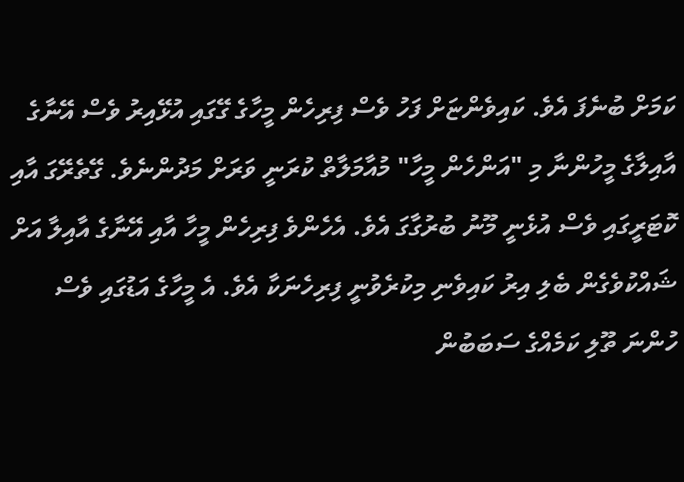ކަމަށް ބުނެފަ އެވެ. ކައިވެންޏަށް ފަހު ވެސް ފިރިހެން މީހާގެ ގޭގައި އުޅޭއިރު ވެސް އޭނާގެ އާއިލާގެ މީހުންނާ މި "އަންހެން މީހާ" މުއާމަލާތް ކުރަނީ ވަރަށް މަދުންނެވެ. ގޭތެރޭގަ އާއި ކޮޓަރީގައި ވެސް އުޅެނީ މޫނު ބުރުގާގަ އެވެ. އެހެންވެ ފިރިހެން މީހާ އާއި އޭނާގެ އާއިލާ އަށް ޝައްކުވެގެން ބެލި އިރު ކައިވެނި މިކުރެވުނީ ފިރިހެނަކާ އެވެ. އެ މީހާގެ އަޑުގައި ވެސް ހުންނަ ތޫލި ކަމެއްގެ ސަބަބުން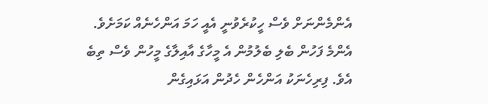އެންމެންނަށް ވެސް ހީކުރެވުނީ އެއީ ހަމަ އަންހެނެއް ކަމަށެވެ.
އެންމެ ފަހުން ބެލި ބެލުމުން އެ މީހާގެ އާއިލާގެ މީހުން ވެސް ތިބެ އެވެ. ފިރިހެނަކު އަންހެން ހެދުން އަޅައިގެން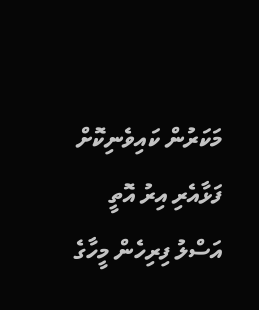މަކަރުން ކައިވެނިކޮށް ފަޅާއެރި އިރު އޮތީ އަސްލު ފިރިހެން މީހާގެ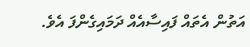އަތުން އެތައް ފައިސާއެއް ދަމައިގެންފަ އެވެ.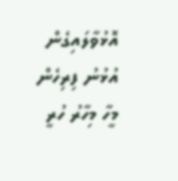އޮޅުވާލައިގެން އުޅުނު ފިރިހެން މީހާ މިހާރު ހުރީ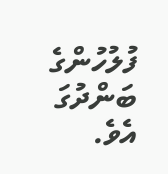ފުލުހުންގެ ބަންދުގަ އެވެ.